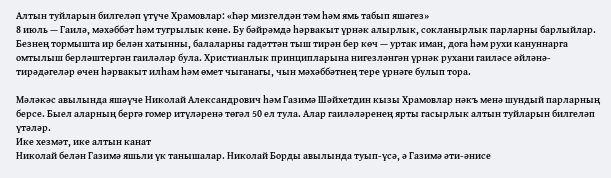Алтын туйларын билгеләп үтүче Храмовлар: «Һәр мизгелдән тәм һәм ямь табып яшәгез»
8 июль — Гаилә, мәхәббәт һәм тугрылык көне. Бу бәйрәмдә һәрвакыт үрнәк алырлык, сокланырлык парларны барлыйлар. Безнең тормышта ир белән хатынны, балаларны гадәттән тыш тирән бер көч — уртак иман, дога һәм рухи кануннарга омтылыш берләштергән гаиләләр була. Христианлык принципларына нигезләнгән үрнәк рухани гаиләсе әйләнә-тирәдәгеләр өчен һәрвакыт илһам һәм өмет чыганагы, чын мәхәббәтнең тере үрнәге булып тора.

Мәләкәс авылында яшәүче Николай Александрович һәм Газимә Шәйхетдин кызы Храмовлар нәкъ менә шундый парларның берсе. Быел аларның бергә гомер итүләренә төгәл 50 ел тула. Алар гаиләләренең ярты гасырлык алтын туйларын билгеләп үтәләр.
Ике хезмәт, ике алтын канат
Николай белән Газимә яшьли үк танышалар. Николай Борды авылында туып-үсә, ә Газимә әти-әнисе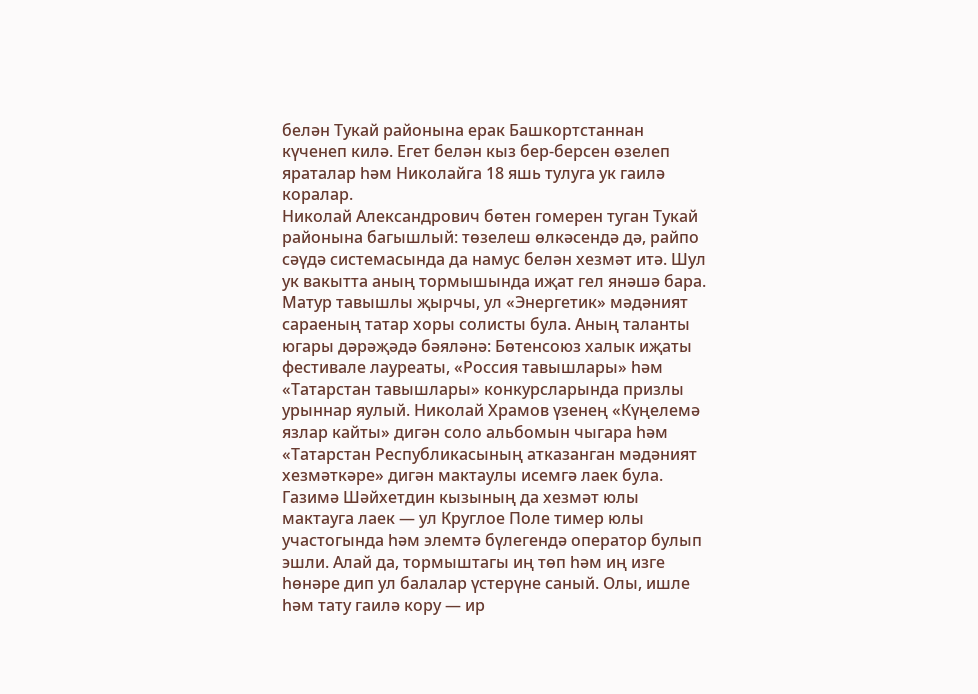белән Тукай районына ерак Башкортстаннан күченеп килә. Егет белән кыз бер-берсен өзелеп яраталар һәм Николайга 18 яшь тулуга ук гаилә коралар.
Николай Александрович бөтен гомерен туган Тукай районына багышлый: төзелеш өлкәсендә дә, райпо сәүдә системасында да намус белән хезмәт итә. Шул ук вакытта аның тормышында иҗат гел янәшә бара. Матур тавышлы җырчы, ул «Энергетик» мәдәният сараеның татар хоры солисты була. Аның таланты югары дәрәҗәдә бәяләнә: Бөтенсоюз халык иҗаты фестивале лауреаты, «Россия тавышлары» һәм «Татарстан тавышлары» конкурсларында призлы урыннар яулый. Николай Храмов үзенең «Күңелемә язлар кайты» дигән соло альбомын чыгара һәм «Татарстан Республикасының атказанган мәдәният хезмәткәре» дигән мактаулы исемгә лаек була.
Газимә Шәйхетдин кызының да хезмәт юлы мактауга лаек — ул Круглое Поле тимер юлы участогында һәм элемтә бүлегендә оператор булып эшли. Алай да, тормыштагы иң төп һәм иң изге һөнәре дип ул балалар үстерүне саный. Олы, ишле һәм тату гаилә кору — ир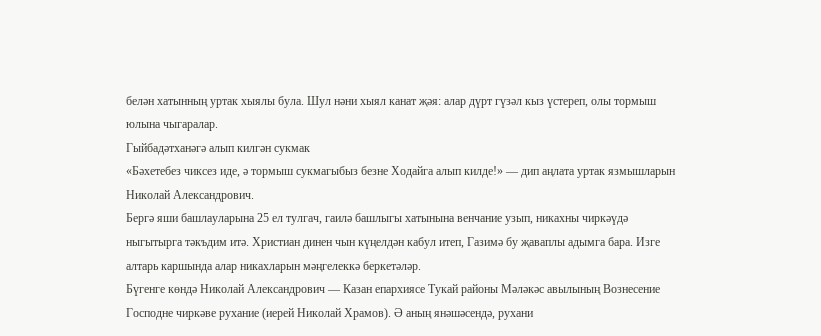белән хатынның уртак хыялы була. Шул нәни хыял канат җәя: алар дүрт гүзәл кыз үстереп, олы тормыш юлына чыгаралар.
Гыйбадәтханәгә алып килгән сукмак
«Бәхетебез чиксез иде, ә тормыш сукмагыбыз безне Ходайга алып килде!» — дип аңлата уртак язмышларын Николай Александрович.
Бергә яши башлауларына 25 ел тулгач, гаилә башлыгы хатынына венчание узып, никахны чиркәүдә ныгытырга тәкъдим итә. Христиан динен чын күңелдән кабул итеп, Газимә бу җаваплы адымга бара. Изге алтарь каршында алар никахларын мәңгелеккә беркетәләр.
Бүгенге көндә Николай Александрович — Казан епархиясе Тукай районы Мәләкәс авылының Вознесение Господне чиркәве рухание (иерей Николай Храмов). Ә аның янәшәсендә, рухани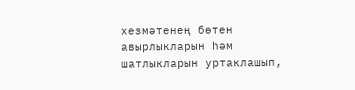хезмәтенең бөтен авырлыкларын һәм шатлыкларын уртаклашып,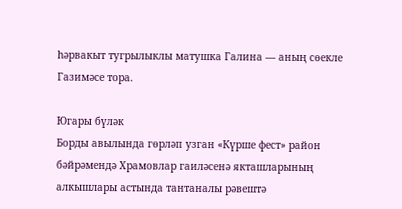һәрвакыт тугрылыклы матушка Галина — аның сөекле Газимәсе тора.

Югары бүләк
Борды авылында гөрләп узган «Күрше фест» район бәйрәмендә Храмовлар гаиләсенә якташларының алкышлары астында тантаналы рәвештә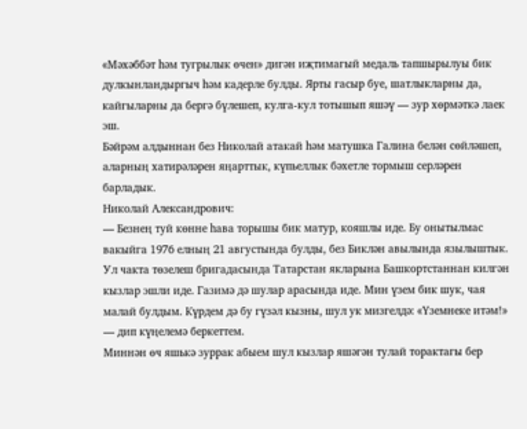«Мәхәббәт һәм тугрылык өчен» дигән иҗтимагый медаль тапшырылуы бик дулкынландыргыч һәм кадерле булды. Ярты гасыр буе, шатлыкларны да, кайгыларны да бергә бүлешеп, кулга-кул тотышып яшәү — зур хөрмәткә лаек эш.
Бәйрәм алдыннан без Николай атакай һәм матушка Галина белән сөйләшеп, аларның хатирәләрен яңарттык, күпьеллык бәхетле тормыш серләрен барладык.
Николай Александрович:
— Безнең туй көнне һава торышы бик матур, кояшлы иде. Бу онытылмас вакыйга 1976 елның 21 августында булды, без Биклән авылында язылыштык. Ул чакта төзелеш бригадасында Татарстан якларына Башкортстаннан килгән кызлар эшли иде. Газимә дә шулар арасында иде. Мин үзем бик шук, чая малай булдым. Күрдем дә бу гүзәл кызны, шул ук мизгелдә: «Үземнеке итәм!» — дип күңелемә беркеттем.
Миннән өч яшькә зуррак абыем шул кызлар яшәгән тулай торактагы бер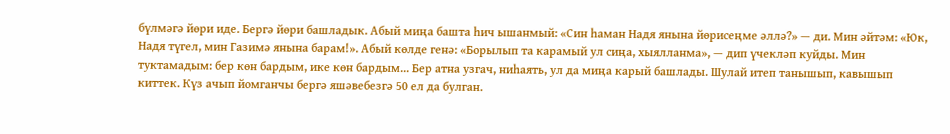бүлмәгә йөри иде. Бергә йөри башладык. Абый миңа башта һич ышанмый: «Син һаман Надя янына йөрисеңме әллә?» — ди. Мин әйтәм: «Юк, Надя түгел, мин Газимә янына барам!». Абый көлде генә: «Борылып та карамый ул сиңа, хыялланма», — дип үчекләп куйды. Мин туктамадым: бер көн бардым, ике көн бардым... Бер атна узгач, ниһаять, ул да миңа карый башлады. Шулай итеп танышып, кавышып киттек. Күз ачып йомганчы бергә яшәвебезгә 50 ел да булган.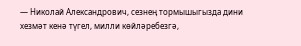— Николай Александрович, сезнең тормышыгызда дини хезмәт кенә түгел, милли көйләребезгә,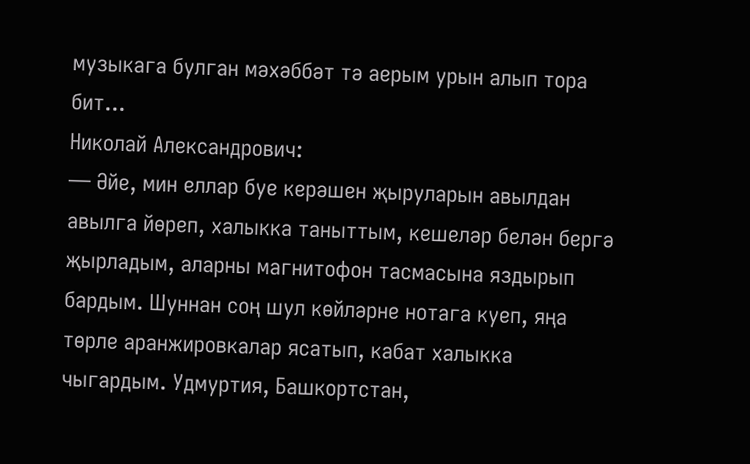музыкага булган мәхәббәт тә аерым урын алып тора бит...
Николай Александрович:
— Әйе, мин еллар буе керәшен җыруларын авылдан авылга йөреп, халыкка таныттым, кешеләр белән бергә җырладым, аларны магнитофон тасмасына яздырып бардым. Шуннан соң шул көйләрне нотага куеп, яңа төрле аранжировкалар ясатып, кабат халыкка чыгардым. Удмуртия, Башкортстан,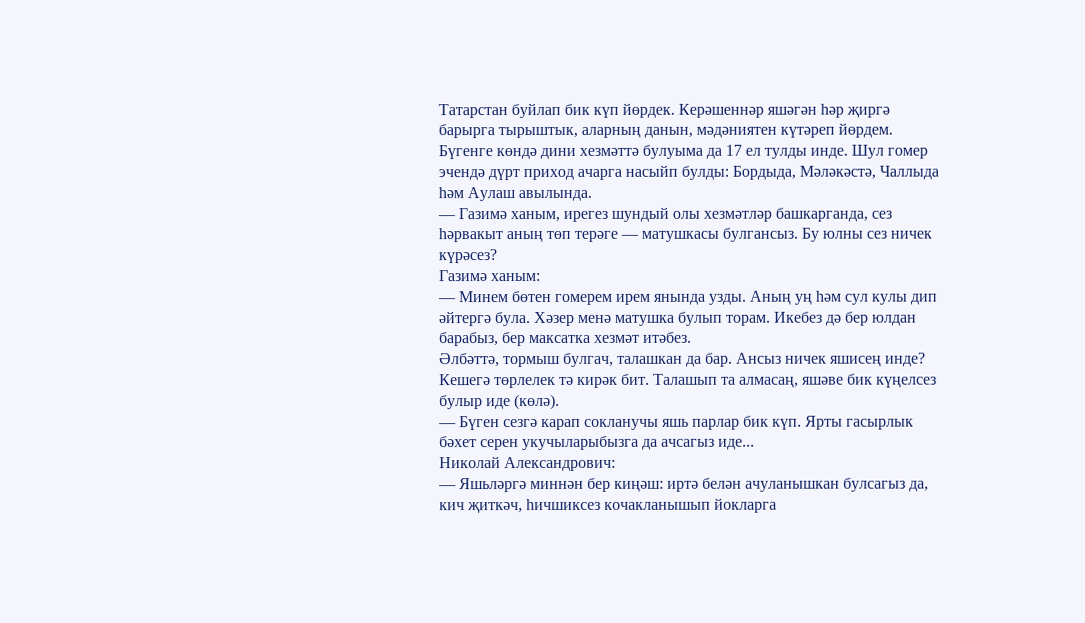Татарстан буйлап бик күп йөрдек. Керәшеннәр яшәгән һәр җиргә барырга тырыштык, аларның данын, мәдәниятен күтәреп йөрдем.
Бүгенге көндә дини хезмәттә булуыма да 17 ел тулды инде. Шул гомер эчендә дүрт приход ачарга насыйп булды: Бордыда, Мәләкәстә, Чаллыда һәм Аулаш авылында.
— Газимә ханым, ирегез шундый олы хезмәтләр башкарганда, сез һәрвакыт аның төп терәге — матушкасы булгансыз. Бу юлны сез ничек күрәсез?
Газимә ханым:
— Минем бөтен гомерем ирем янында узды. Аның уң һәм сул кулы дип әйтергә була. Хәзер менә матушка булып торам. Икебез дә бер юлдан барабыз, бер максатка хезмәт итәбез.
Әлбәттә, тормыш булгач, талашкан да бар. Ансыз ничек яшисең инде? Кешегә төрлелек тә кирәк бит. Талашып та алмасаң, яшәве бик күңелсез булыр иде (көлә).
— Бүген сезгә карап сокланучы яшь парлар бик күп. Ярты гасырлык бәхет серен укучыларыбызга да ачсагыз иде...
Николай Александрович:
— Яшьләргә миннән бер киңәш: иртә белән ачуланышкан булсагыз да, кич җиткәч, һичшиксез кочакланышып йокларга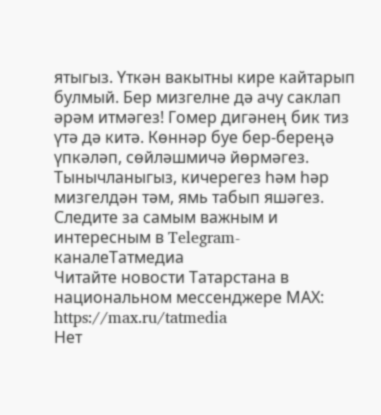ятыгыз. Үткән вакытны кире кайтарып булмый. Бер мизгелне дә ачу саклап әрәм итмәгез! Гомер дигәнең бик тиз үтә дә китә. Көннәр буе бер-береңә үпкәләп, сөйләшмичә йөрмәгез. Тынычланыгыз, кичерегез һәм һәр мизгелдән тәм, ямь табып яшәгез.
Следите за самым важным и интересным в Telegram-каналеТатмедиа
Читайте новости Татарстана в национальном мессенджере MАХ: https://max.ru/tatmedia
Нет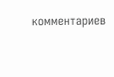комментариев